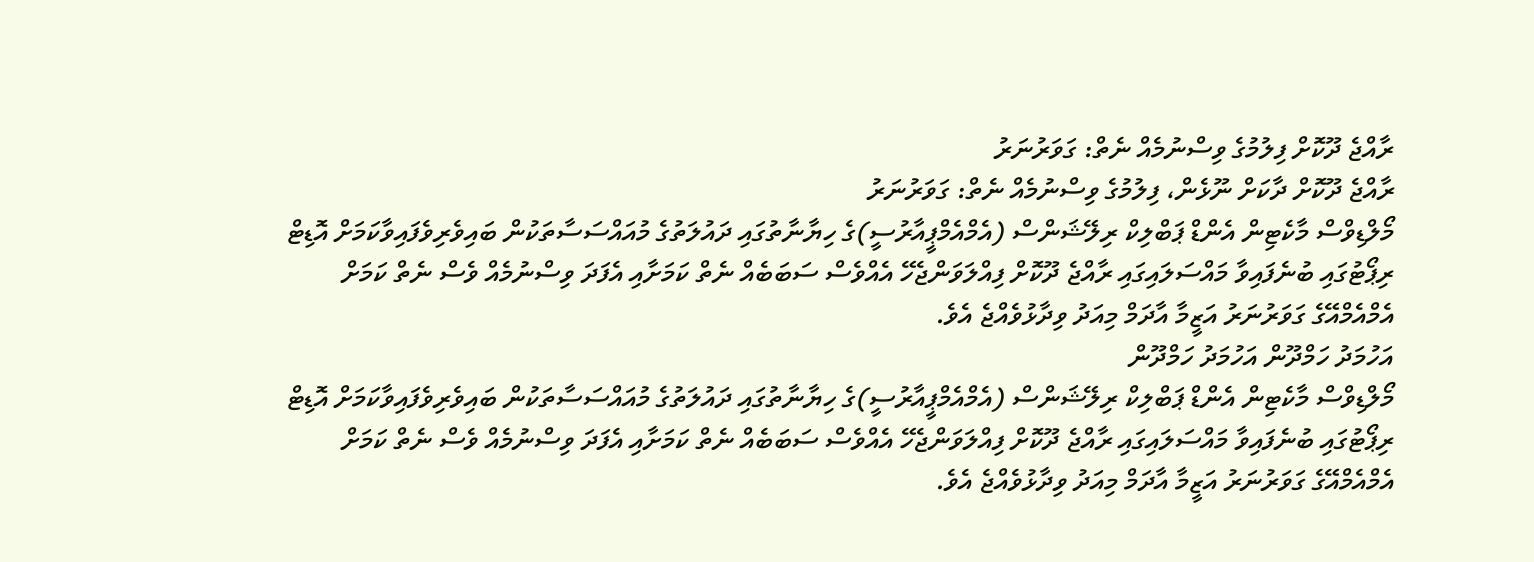ރާއްޖެ ދޫކޮށް ފިލުމުގެ ވިސްނުމެއް ނެތް: ގަވަރުނަރު
ރާއްޖެ ދޫކޮށް ދާކަށް ނޫޅެން، ފިލުމުގެ ވިސްނުމެއް ނެތް: ގަވަރުނަރު
މޯލްޑިވްސް މާކެޓިން އެންޑް ޕަބްލިކް ރިލޭޝަންސް (އެމްއެމްޕީއާރުސީ)ގެ ހިޔާނާތުގައި ދައުލަތުގެ މުއައްސަސާތަކުން ބައިވެރިވެފައިވާކަމަށް އޮޑިޓް ރިޕޯޓުގައި ބުނެފައިވާ މައްސަލައިގައި ރާއްޖެ ދޫކޮށް ފިއްލަވަންޖެހޭ އެއްވެސް ސަބަބެއް ނެތް ކަމަށާއި އެފަދަ ވިސްނުމެއް ވެސް ނެތް ކަމަށް އެމްއެމްއޭގެ ގަވަރުނަރު އަޒީމާ އާދަމް މިއަދު ވިދާޅުވެއްޖެ އެވެ.
އަހުމަދު ހަމްދޫން އަހުމަދު ހަމްދޫން
މޯލްޑިވްސް މާކެޓިން އެންޑް ޕަބްލިކް ރިލޭޝަންސް (އެމްއެމްޕީއާރުސީ)ގެ ހިޔާނާތުގައި ދައުލަތުގެ މުއައްސަސާތަކުން ބައިވެރިވެފައިވާކަމަށް އޮޑިޓް ރިޕޯޓުގައި ބުނެފައިވާ މައްސަލައިގައި ރާއްޖެ ދޫކޮށް ފިއްލަވަންޖެހޭ އެއްވެސް ސަބަބެއް ނެތް ކަމަށާއި އެފަދަ ވިސްނުމެއް ވެސް ނެތް ކަމަށް އެމްއެމްއޭގެ ގަވަރުނަރު އަޒީމާ އާދަމް މިއަދު ވިދާޅުވެއްޖެ އެވެ.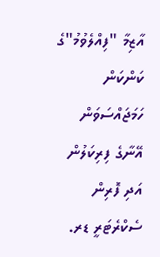އާޒިމާ "ފިއްލެވުމު"ގެ ކަންކަން ހަމަޖައްސަވަން އޭނާގެ ފިރިކަލުން އަދި ފޮރިން ސެކްރެޓަރީ ޑރ.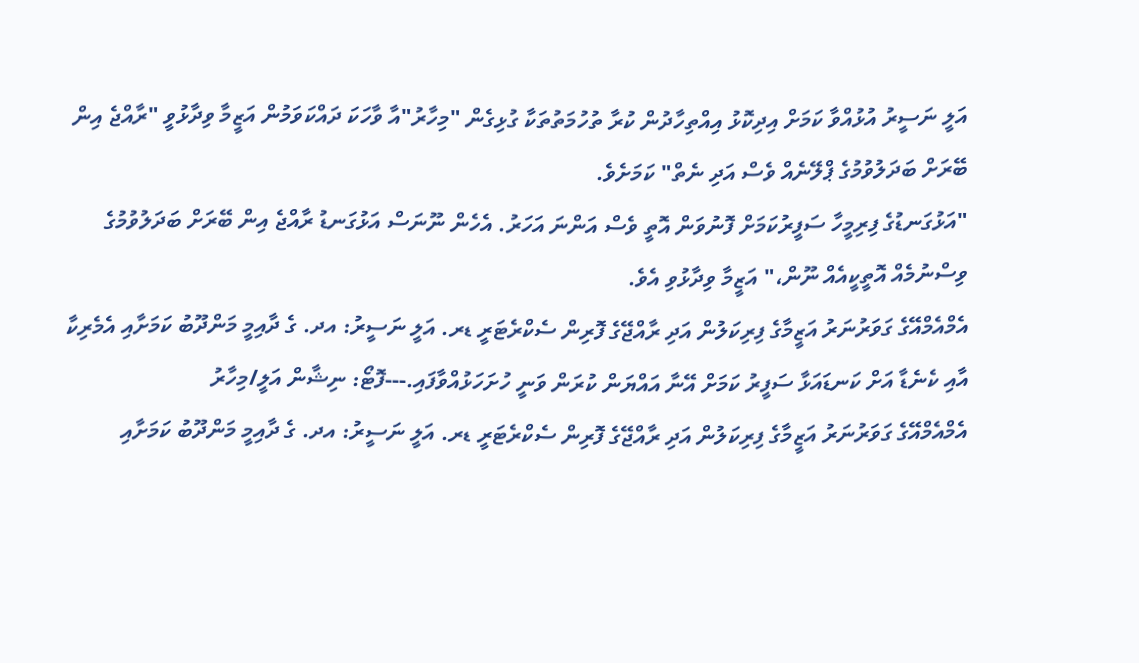އަލީ ނަސީރު އުޅުއްވާ ކަމަށް އިދިކޮޅު އިއްތިހާދުން ކުރާ ތުހުމަތުތަކާ ގުޅިގެން "މިހާރު"އާ ވާހަކަ ދައްކަވަމުން އަޒީމާ ވިދާޅުވީ "ރާއްޖެ އިން ބޭރަށް ބަދަލުވުމުގެ ޕްލޭނެއް ވެސް އަދި ނެތް" ކަމަށެވެ.
"އަޅުގަނޑުގެ ފިރިމީހާ ސަފީރުކަމަށް ފޮނުވަން އޮތީ ވެސް އަންނަ އަހަރު. އެހެން ނޫނަސް އަޅުގަނޑު ރާއްޖެ އިން ބޭރަށް ބަދަލުވުމުގެ ވިސްނުމެއް އޮތީކީއެއް ނޫން،" އަޒީމާ ވިދާޅުވި އެވެ.
އެމްއެމްއޭގެ ގަވަރުނަރު އަޒީމާގެ ފިރިކަލުން އަދި ރާއްޖޭގެ ފޮރިން ސެކްރެޓަރީ ޑރ. އަލީ ނަސީރު: އދ. ގެ ދާއިމީ މަންދޫބު ކަމަށާއި އެމެރިކާ އާއި ކެނެޑާ އަށް ކަނޑައަޅާ ސަފީރު ކަމަށް އޭނާ އައްޔަން ކުރަން ވަނީ ހުށަހަޅުއްވާފައި.---ފޮޓޯ: ނިޝާން އަލީ/މިހާރު
އެމްއެމްއޭގެ ގަވަރުނަރު އަޒީމާގެ ފިރިކަލުން އަދި ރާއްޖޭގެ ފޮރިން ސެކްރެޓަރީ ޑރ. އަލީ ނަސީރު: އދ. ގެ ދާއިމީ މަންދޫބު ކަމަށާއި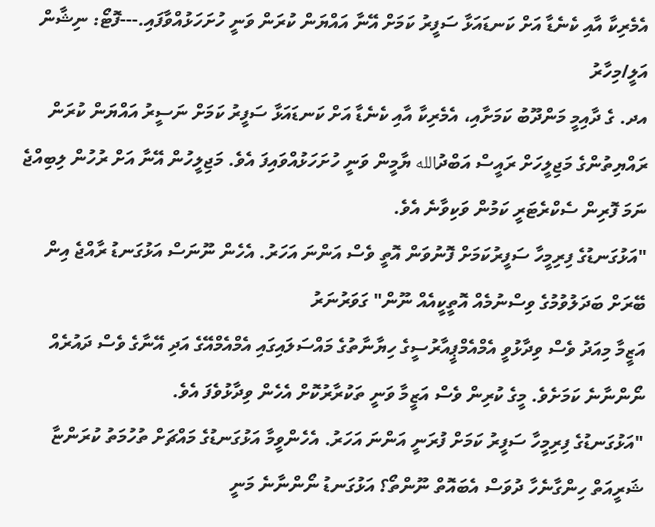އެމެރިކާ އާއި ކެނެޑާ އަށް ކަނޑައަޅާ ސަފީރު ކަމަށް އޭނާ އައްޔަން ކުރަން ވަނީ ހުށަހަޅުއްވާފައި.---ފޮޓޯ: ނިޝާން އަލީ/މިހާރު
އދ. ގެ ދާއިމީ މަންދޫބު ކަމަށާއި، އެމެރިކާ އާއި ކެނެޑާ އަށް ކަނޑައަޅާ ސަފީރު ކަމަށް ނަސީރު އައްޔަން ކުރަން ރައްޔިތުންގެ މަޖިލީހަށް ރައީސް އަބްދުالله ޔާމީން ވަނީ ހުށަހަޅުއްވައިފަ އެވެ. މަޖިލީހުން އޭނާ އަށް ރުހުން ލިބިއްޖެ ނަމަ ފޮރިން ސެކްރެޓަރީ ކަމުން ވަކިވާނެ އެވެ.
"އަޅުގަނޑުގެ ފިރިމީހާ ސަފީރުކަމަށް ފޮނުވަން އޮތީ ވެސް އަންނަ އަހަރު. އެހެން ނޫނަސް އަޅުގަނޑު ރާއްޖެ އިން ބޭރަށް ބަދަލުވުމުގެ ވިސްނުމެއް އޮތީކީއެއް ނޫން" ގަވަރުނަރު
އަޒީމާ މިއަދު ވެސް ވިދާޅުވީ އެމްއެމްޕީއާރުސީގެ ހިޔާނާތުގެ މައްސަލައިގައި އެމްއެމްއޭގެ އަދި އޭނާގެ ވެސް ދައުރެއް ނޯންނާނެ ކަމަށެވެ. މީގެ ކުރިން ވެސް އަޒީމާ ވަނީ ތަކުރާރުކޮށް އެހެން ވިދާޅުވެފަ އެވެ.
"އަޅުގަނޑުގެ ފިރިމީހާ ސަފީރު ކަމަށް ފުރަނީ އަންނަ އަހަރު. އެހެންވީމާ އަޅުގަނޑުގެ މައްޗަށް ތުހުމަތު ކުރަންޏާ ޝަރީއަތް ހިންގާނެހާ ދުވަސް އެބައޮތް ނޫންތޯ؟ އަޅުގަނޑު ނޯންނާނެ މަނީ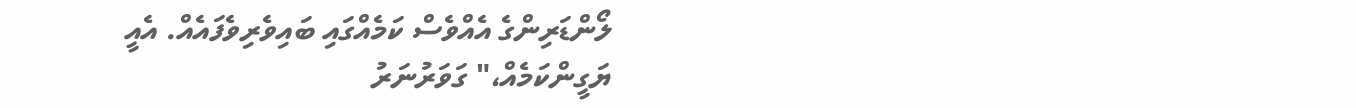ލޯންޑަރިންގެ އެއްވެސް ކަމެއްގައި ބައިވެރިވެފައެއް. އެއީ ޔަގީންކަމެއް،" ގަވަރުނަރު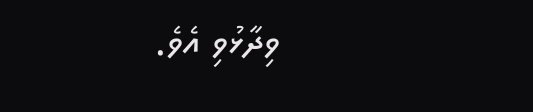ވިދާޅުވި އެވެ.